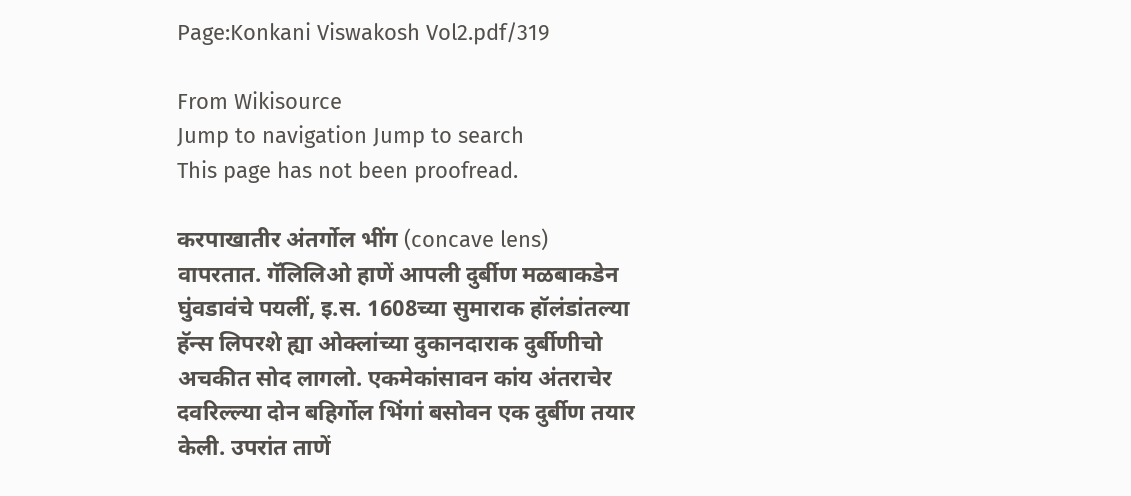Page:Konkani Viswakosh Vol2.pdf/319

From Wikisource
Jump to navigation Jump to search
This page has not been proofread.

करपाखातीर अंतर्गोल भींग (concave lens) वापरतात. गॅलिलिओ हाणें आपली दुर्बीण मळबाकडेन घुंवडावंचे पयलीं, इ.स. 1608च्या सुमाराक हॉलंडांतल्या हॅन्स लिपरशे ह्या ओक्लांच्या दुकानदाराक दुर्बीणीचो अचकीत सोद लागलो. एकमेकांसावन कांय अंतराचेर दवरिल्ल्या दोन बहिर्गोल भिंगां बसोवन एक दुर्बीण तयार केली. उपरांत ताणें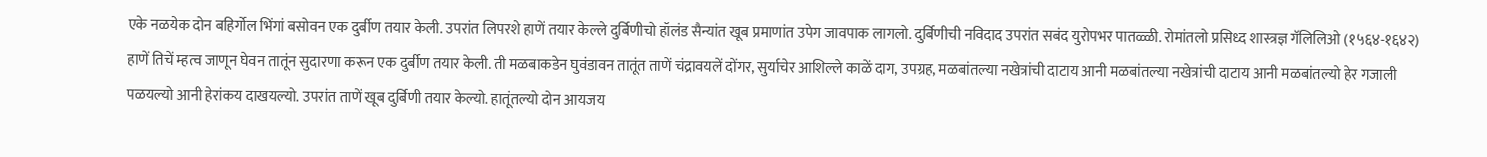एके नळयेक दोन बहिर्गोल भिंगां बसोवन एक दुर्बीण तयार केली. उपरांत लिपरशे हाणें तयार केल्ले दुर्बिणीचो हॉलंड सैन्यांत खूब प्रमाणांत उपेग जावपाक लागलो. दुर्बिणीची नविदाद उपरांत सबंद युरोपभर पातळ्ळी. रोमांतलो प्रसिध्द शास्त्रज्ञ गॅलिलिओ (१५६४-१६४२) हाणें तिचें म्हत्व जाणून घेवन तातूंन सुदारणा करून एक दुर्बीण तयार केली. ती मळबाकडेन घुवंडावन तातूंत ताणें चंद्रावयलें दोंगर, सुर्याचेर आशिल्ले काळें दाग, उपग्रह, मळबांतल्या नखेत्रांची दाटाय आनी मळबांतल्या नखेत्रांची दाटाय आनी मळबांतल्यो हेर गजाली पळयल्यो आनी हेरांकय दाखयल्यो. उपरांत ताणें खूब दुर्बिणी तयार केल्यो. हातूंतल्यो दोन आयजय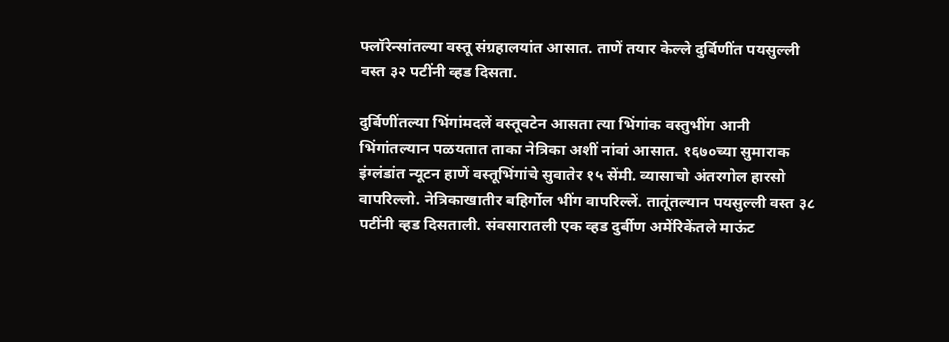फ्लॉरेन्सांतल्या वस्तू संग्रहालयांत आसात. ताणें तयार केल्ले दुर्बिणींत पयसुल्ली वस्त ३२ पटींनी व्हड दिसता.

दुर्बिणींतल्या भिंगांमदलें वस्तूवटेन आसता त्या भिंगांक वस्तुभींग आनी भिंगांतल्यान पळयतात ताका नेत्रिका अशीं नांवां आसात. १६७०च्या सुमाराक इंग्लंडांत न्यूटन हाणें वस्तूभिंगांचे सुवातेर १५ सेंमी. व्यासाचो अंतरगोल हारसो वापरिल्लो. नेत्रिकाखातीर बहिर्गोल भींग वापरिल्लें. तातूंतल्यान पयसुल्ली वस्त ३८ पटींनी व्हड दिसताली. संवसारातली एक व्हड दुर्बीण अमेंरिकेंतले माऊंट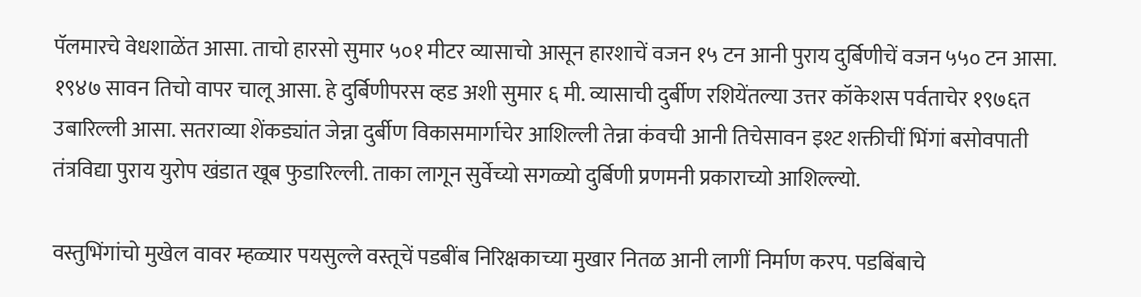पॅलमारचे वेधशाळेंत आसा. ताचो हारसो सुमार ५०१ मीटर व्यासाचो आसून हारशाचें वजन १५ टन आनी पुराय दुर्बिणीचें वजन ५५० टन आसा. १९४७ सावन तिचो वापर चालू आसा. हे दुर्बिणीपरस व्हड अशी सुमार ६ मी. व्यासाची दुर्बीण रशियेंतल्या उत्तर कॉकेशस पर्वताचेर १९७६त उबारिल्ली आसा. सतराव्या शेंकड्यांत जेन्ना दुर्बीण विकासमार्गाचेर आशिल्ली तेन्ना कंवची आनी तिचेसावन इश्ट शक्तीचीं भिंगां बसोवपाती तंत्रविद्या पुराय युरोप खंडात खूब फुडारिल्ली. ताका लागून सुर्वेच्यो सगळ्यो दुर्बिणी प्रणमनी प्रकाराच्यो आशिल्ल्यो.

वस्तुभिंगांचो मुखेल वावर म्हळ्यार पयसुल्ले वस्तूचें पडबींब निरिक्षकाच्या मुखार नितळ आनी लागीं निर्माण करप. पडबिंबाचे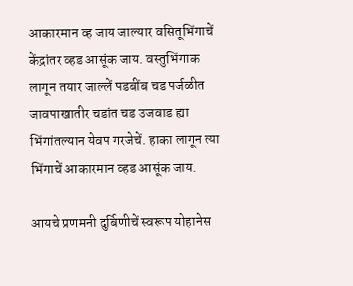आकारमान व्ह जाय जाल्यार वसितूभिंगाचें केंद्रांतर व्हड आसूंक जाय. वस्तुभिंगाक लागून तयार जाल्लें पडबींब चड पर्जळीत जावपाखातीर चडांत चड उजवाड ह्या भिंगांतल्यान येवप गरजेचें. हाका लागून त्या भिंगाचें आकारमान व्हड आसूंक जाय.

आयचे प्रणमनी दुर्बिणीचें स्वरूप योहानेस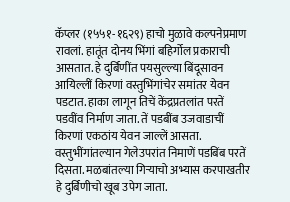कॅप्लर (१५५१-१६२९) हाचो मुळावे कल्पनेप्रमाण रावलां. हातूंत दोनय भिंगां बहिर्गोल प्रकाराची आसतात. हे दुर्बिणींत पयसुल्ल्या बिंदूसावन आयिल्लीं किरणां वस्तुभिंगांचेर समांतर येवन पडटात. हाका लागून तिचें केंद्रप्रतलांत परतें पडवींव निर्माण जाता. तें पडबींब उजवाडाचीं किरणां एकठांय येवन जाल्लें आसता. वस्तुभींगांतल्यान गेलेउपरांत निमाणें पडबिंब परतें दिसता. मळबांतल्या गिऱ्याचो अभ्यास करपाखतीर हे दुर्बिणीचो खूब उपेग जाता.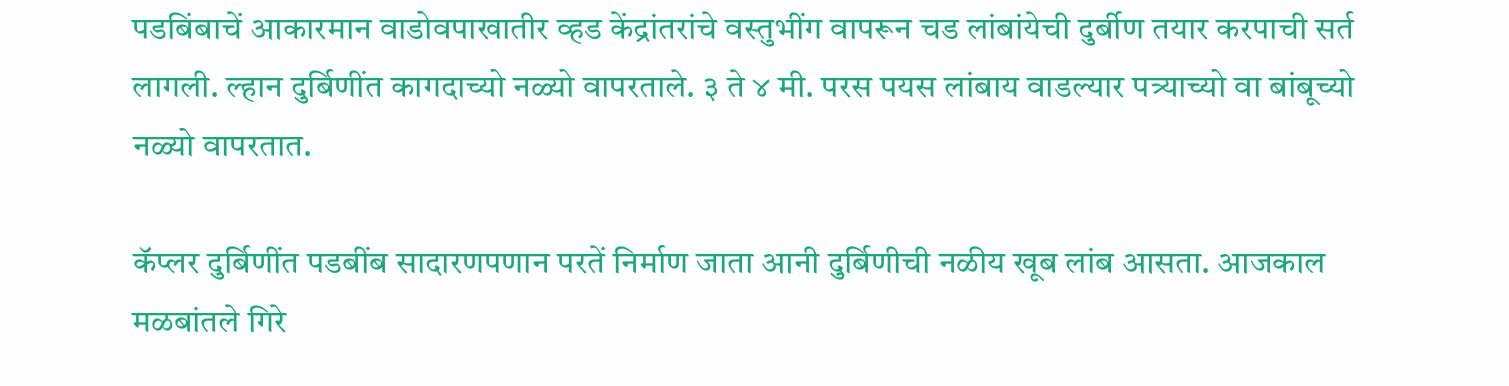पडबिंबाचें आकारमान वाडोवपाखातीर व्हड केंद्रांतरांचे वस्तुभींग वापरून चड लांबांयेची दुर्बीण तयार करपाची सर्त लागली. ल्हान दुर्बिणींत कागदाच्यो नळ्यो वापरताले. ३ ते ४ मी. परस पयस लांबाय वाडल्यार पत्र्याच्यो वा बांबूच्यो नळ्यो वापरतात.

कॅप्लर दुर्बिणींत पडबींब सादारणपणान परतें निर्माण जाता आनी दुर्बिणीची नळीय खूब लांब आसता. आजकाल मळबांतले गिरे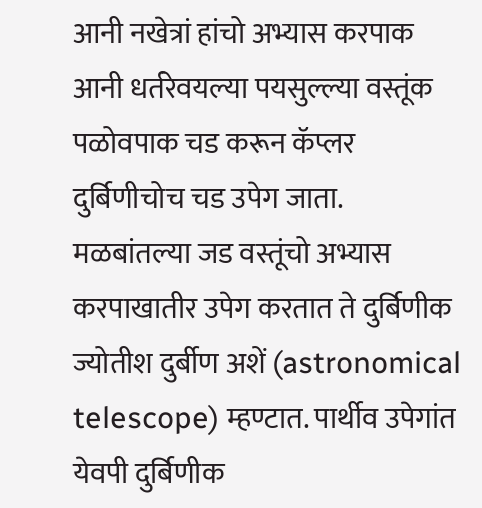आनी नखेत्रां हांचो अभ्यास करपाक आनी धर्तरेवयल्या पयसुल्ल्या वस्तूंक पळोवपाक चड करून कॅप्लर दुर्बिणीचोच चड उपेग जाता. मळबांतल्या जड वस्तूंचो अभ्यास करपाखातीर उपेग करतात ते दुर्बिणीक ज्योतीश दुर्बीण अशें (astronomical telescope) म्हण्टात. पार्थीव उपेगांत येवपी दुर्बिणीक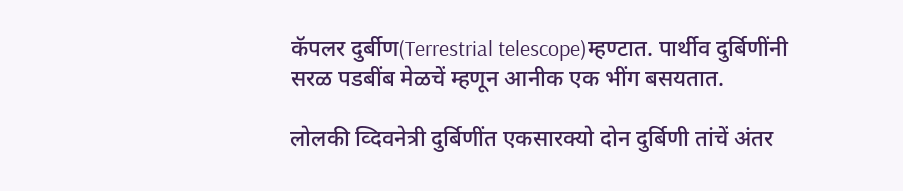कॅपलर दुर्बीण(Terrestrial telescope)म्हण्टात. पार्थीव दुर्बिणींनी सरळ पडबींब मेळचें म्हणून आनीक एक भींग बसयतात.

लोलकी व्दिवनेत्री दुर्बिणींत एकसारक्यो दोन दुर्बिणी तांचें अंतर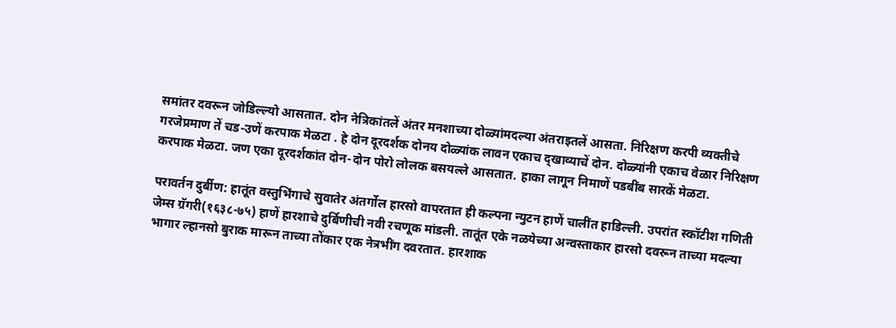समांतर दवरून जोडिल्ल्यो आसतात. दोन नेत्रिकांतलें अंतर मनशाच्या दोळ्यांमदल्या अंतराइतलें आसता. निरिक्षण करपी व्यक्तीचे गरजेप्रमाण तें चड-उणें करपाक मेळटा . हे दोन दूरदर्शक दोनय दोळ्यांक लावन एकाच द्खाव्याचें दोन. दोळ्यांनी एकाच वेळार निरिक्षण करपाक मेळटा. जण एका दूरदर्शकांत दोन-दोन पोरो लोलक बसयल्ले आसतात. हाका लागून निमाणें पडबींब सारकें मेळटा.

परावर्तन दुर्बीण: हातूंत वस्तुभिंगाचे सुवातेर अंतर्गोल हारसो वापरतात ही कल्पना न्युटन हाणें चालींत हाडिल्ली. उपरांत स्कॉटीश गणिती जेम्स ग्रॅगरी(१६३८-७५) हाणें हारशाचे दुर्बिणीची नवी रचणूक मांडली. तातूंत एके नळयेच्या अन्वस्ताकार हारसो दवरून ताच्या मदल्या भागार ल्हानसो बुराक मारून ताच्या तोंकार एक नेत्रभींग दवरतात. हारशाक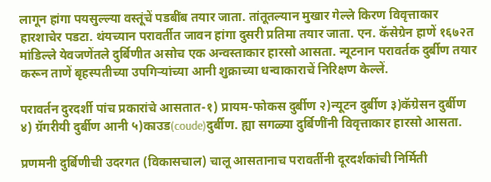लागून हांगा पयसुल्ल्या वस्तूंचें पडबींब तयार जाता. तांतूतल्यान मुखार गेल्ले किरण विवृत्ताकार हारशाचेर पडटा. थंयच्यान परावर्तीत जावन हांगा दुसरी प्रतिमा तयार जाता. एन. कॅसेग्रेन हाणें १६७२त मांडिल्ले येवजणेंतले दुर्बिणीत असोच एक अन्वस्ताकार हारसो आसता. न्यूटनान परावर्तक दुर्बीण तयार करून ताणें बृहस्पतीच्या उपगिऱ्यांच्या आनी शुक्राच्या धन्वाकाराचें निरिक्षण केल्लें.

परावर्तन दुरदर्शी पांच प्रकारांचे आसतात-१‌) प्रायम-फोकस दुर्बीण २‌)न्यूटन दुर्बीण ३)कॅग्रेसन दुर्बीण ४) ग्रॅगरीयी दुर्बीण आनी ५)काउड(coude)दुर्बीण. ह्या सगळ्या दुर्बिणींनी विवृत्ताकार हारसो आसता.

प्रणमनी दुर्बिणीची उदरगत (विकासचाल) चालू आसतानाच परावर्तीनी दूरदर्शकांची निर्मिती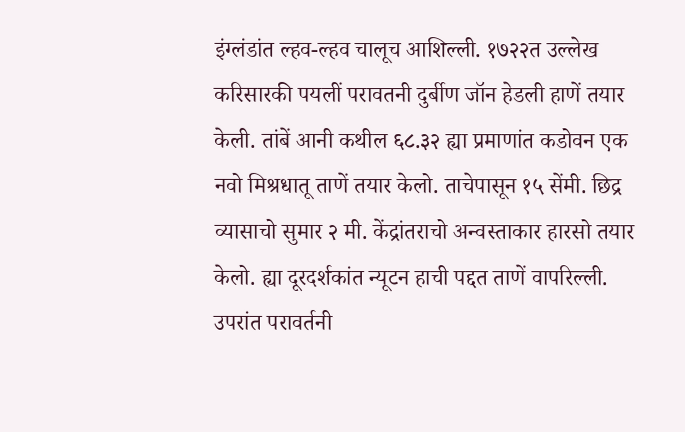इंग्लंडांत ल्हव-ल्हव चालूच आशिल्ली. १७२२त उल्लेख करिसारकी पयलीं परावतनी दुर्बीण जॉन हेडली हाणें तयार केली. तांबें आनी कथील ६८.३२ ह्या प्रमाणांत कडोवन एक नवो मिश्रधातू ताणें तयार केलो. ताचेपासून १५ सेंमी. छिद्र व्यासाचो सुमार २ मी. केंद्रांतराचो अन्वस्ताकार हारसो तयार केलो. ह्या दूरदर्शकांत न्यूटन हाची पद्दत ताणें वापरिल्ली. उपरांत परावर्तनी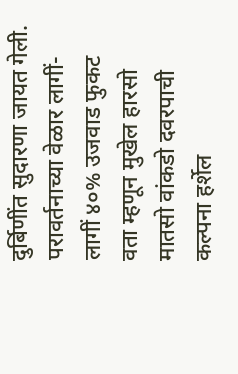दुर्बिणींत सुदारणा जायत गेली. परावर्तनाच्या वेळार लागीं-लागीं ४०% उजवाड फुकट वता म्हणून मुखेल हारसो मातसो वांकडो दवरपाची कल्पना हर्शेल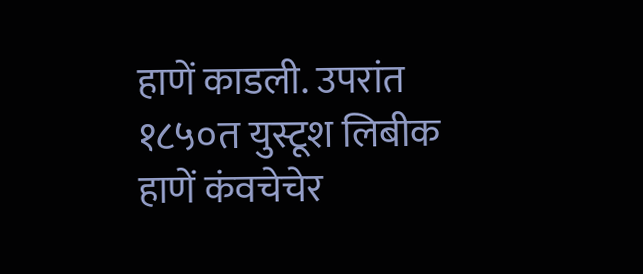हाणें काडली. उपरांत १८५०त युस्टूश लिबीक हाणें कंवचेचेर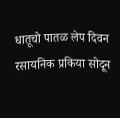धातूचो पातळ लेप दिवन रसायनिक प्रकिया सोदून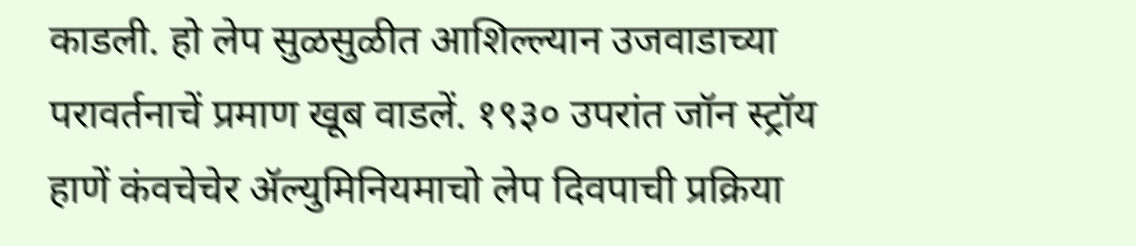काडली. हो लेप सुळसुळीत आशिल्ल्यान उजवाडाच्या परावर्तनाचें प्रमाण खूब वाडलें. १९३० उपरांत जॉन स्ट्रॉय हाणें कंवचेचेर ॲल्युमिनियमाचो लेप दिवपाची प्रक्रिया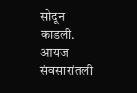सोदून काडली. आयज संवसारांतली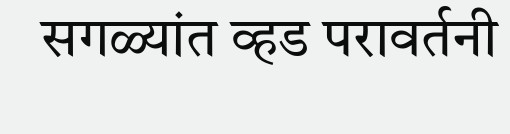सगळ्यांत व्हड परावर्तनी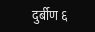दुर्बीण ६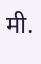मी.